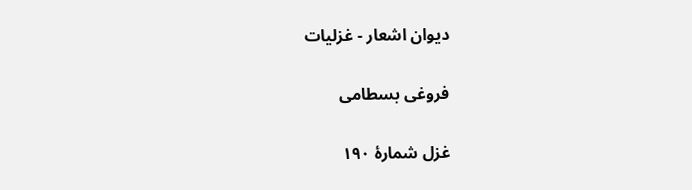دیوان اشعار - غزلیات

فروغی بسطامی

غزل شمارهٔ ۱۹۰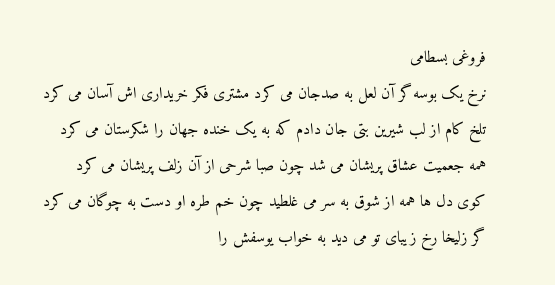فروغی بسطامی
نرخ یک بوسه گر آن لعل به صدجان می کرد مشتری فکر خریداری اش آسان می کرد
تلخ کام از لب شیرین بتی جان دادم که به یک خنده جهان را شکرستان می کرد
همه جعمیت عشاق پریشان می شد چون صبا شرحی از آن زلف پریشان می کرد
کوی دل ها همه از شوق به سر می غلطید چون خم طره او دست به چوگان می کرد
گر زلیخا رخ زیبای تو می دید به خواب یوسفش را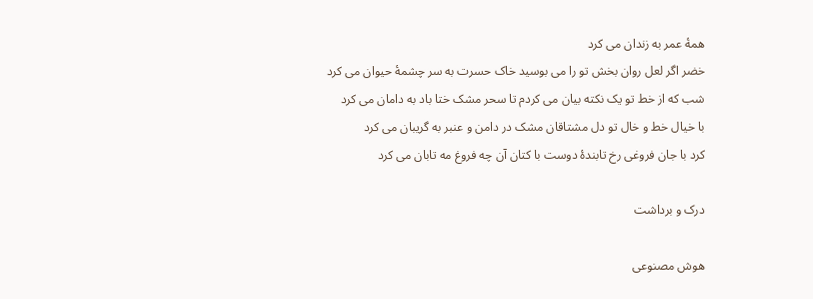همهٔ عمر به زندان می کرد
خضر اگر لعل روان بخش تو را می بوسید خاک حسرت به سر چشمهٔ حیوان می کرد
شب که از خط تو یک نکته بیان می کردم تا سحر مشک ختا باد به دامان می کرد
با خیال خط و خال تو دل مشتاقان مشک در دامن و عنبر به گریبان می کرد
کرد با جان فروغی رخ تابندهٔ دوست با کتان آن چه فروغ مه تابان می کرد

درک و برداشت

هوش مصنوعی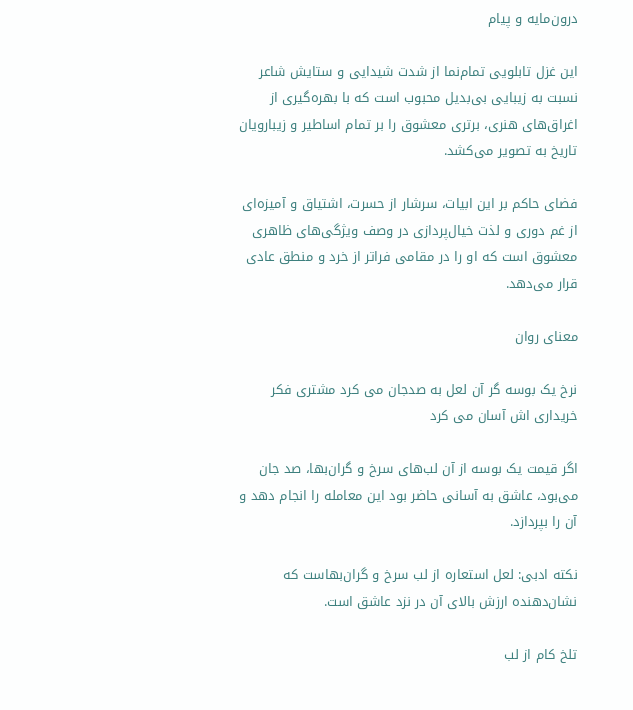درون‌مایه و پیام

این غزل تابلویی تمام‌نما از شدت شیدایی و ستایش شاعر نسبت به زیبایی بی‌بدیل محبوب است که با بهره‌گیری از اغراق‌های هنری، برتری معشوق را بر تمام اساطیر و زیبارویان تاریخ به تصویر می‌کشد.

فضای حاکم بر این ابیات، سرشار از حسرت، اشتیاق و آمیزه‌ای از غم دوری و لذت خیال‌پردازی در وصف ویژگی‌های ظاهری معشوق است که او را در مقامی فراتر از خرد و منطق عادی قرار می‌دهد.

معنای روان

نرخ یک بوسه گر آن لعل به صدجان می کرد مشتری فکر خریداری اش آسان می کرد

اگر قیمت یک بوسه از آن لب‌های سرخ و گران‌بها، صد جان می‌بود، عاشق به آسانی حاضر بود این معامله را انجام دهد و آن را بپردازد.

نکته ادبی: لعل استعاره از لب سرخ و گران‌بهاست که نشان‌دهنده ارزش بالای آن در نزد عاشق است.

تلخ کام از لب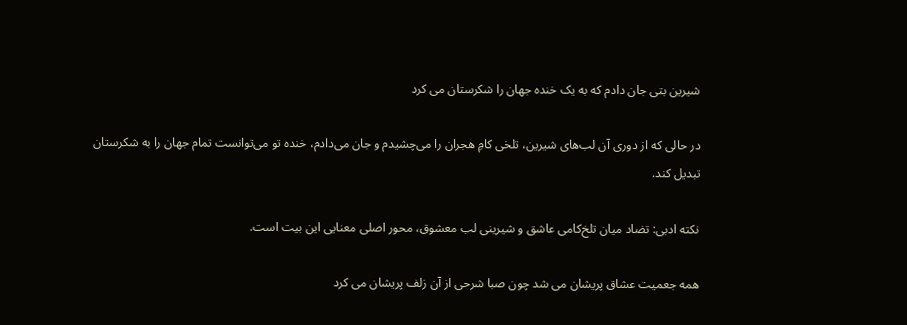شیرین بتی جان دادم که به یک خنده جهان را شکرستان می کرد

در حالی که از دوری آن لب‌های شیرین، تلخی کامِ هجران را می‌چشیدم و جان می‌دادم، خنده تو می‌توانست تمام جهان را به شکرستان تبدیل کند.

نکته ادبی: تضاد میان تلخ‌کامی عاشق و شیرینی لب معشوق، محور اصلی معنایی این بیت است.

همه جعمیت عشاق پریشان می شد چون صبا شرحی از آن زلف پریشان می کرد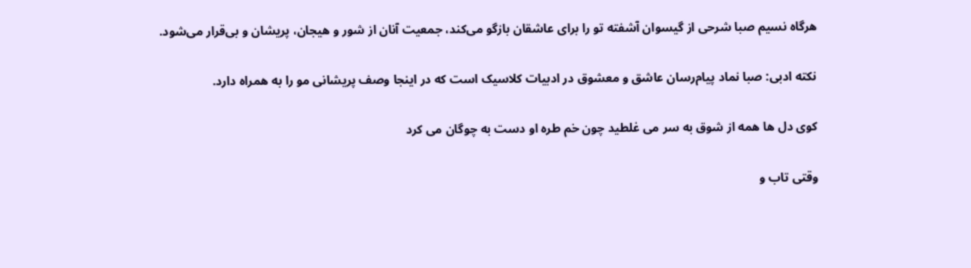هرگاه نسیم صبا شرحی از گیسوان آشفته تو را برای عاشقان بازگو می‌کند، جمعیت آنان از شور و هیجان، پریشان و بی‌قرار می‌شود.

نکته ادبی: صبا نماد پیام‌رسان عاشق و معشوق در ادبیات کلاسیک است که در اینجا وصف پریشانی مو را به همراه دارد.

کوی دل ها همه از شوق به سر می غلطید چون خم طره او دست به چوگان می کرد

وقتی تاب‌ و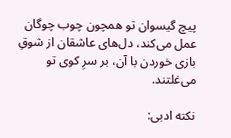پیچ گیسوان تو همچون چوب چوگان عمل می‌کند، دل‌های عاشقان از شوقِ بازی خوردن با آن، بر سرِ کوی تو می‌غلتند.

نکته ادبی: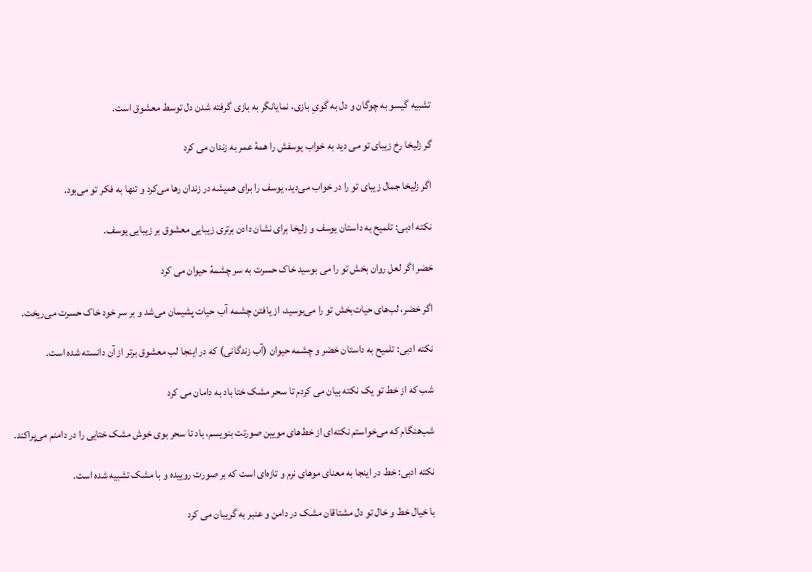تشبیه گیسو به چوگان و دل به گویِ بازی، نمایانگر به بازی گرفته شدن دل توسط معشوق است.

گر زلیخا رخ زیبای تو می دید به خواب یوسفش را همهٔ عمر به زندان می کرد

اگر زلیخا جمال زیبای تو را در خواب می‌دید، یوسف را برای همیشه در زندان رها می‌کرد و تنها به فکر تو می‌بود.

نکته ادبی: تلمیح به داستان یوسف و زلیخا برای نشان دادن برتری زیبایی معشوق بر زیبایی یوسف.

خضر اگر لعل روان بخش تو را می بوسید خاک حسرت به سر چشمهٔ حیوان می کرد

اگر خضر، لب‌های حیات‌بخش تو را می‌بوسید، از یافتن چشمه آب حیات پشیمان می‌شد و بر سر خود خاک حسرت می‌ریخت.

نکته ادبی: تلمیح به داستان خضر و چشمه حیوان (آب زندگانی) که در اینجا لب معشوق برتر از آن دانسته شده است.

شب که از خط تو یک نکته بیان می کردم تا سحر مشک ختا باد به دامان می کرد

شب‌هنگام که می‌خواستم نکته‌ای از خط‌های مویین صورتت بنویسم، باد تا سحر بوی خوش مشک ختایی را در دامنم می‌پراکند.

نکته ادبی: خط در اینجا به معنای موهای نرم و تازه‌ای است که بر صورت روییده و با مشک تشبیه شده است.

با خیال خط و خال تو دل مشتاقان مشک در دامن و عنبر به گریبان می کرد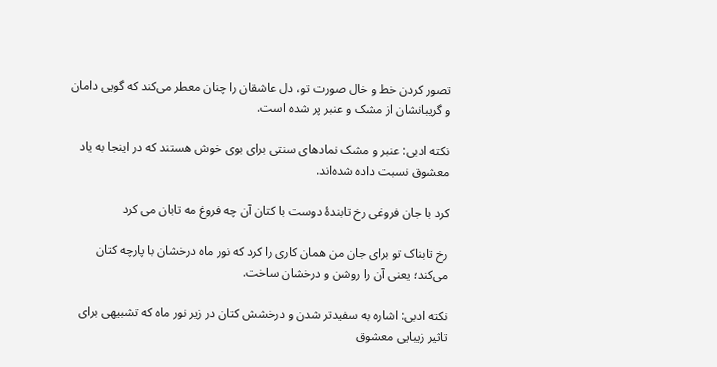تصور کردن خط و خال صورت تو، دل عاشقان را چنان معطر می‌کند که گویی دامان و گریبانشان از مشک و عنبر پر شده است.

نکته ادبی: عنبر و مشک نمادهای سنتی برای بوی خوش هستند که در اینجا به یاد معشوق نسبت داده شده‌اند.

کرد با جان فروغی رخ تابندهٔ دوست با کتان آن چه فروغ مه تابان می کرد

رخ تابناک تو برای جان من همان کاری را کرد که نور ماه درخشان با پارچه کتان می‌کند؛ یعنی آن را روشن و درخشان ساخت.

نکته ادبی: اشاره به سفیدتر شدن و درخشش کتان در زیر نور ماه که تشبیهی برای تاثیر زیبایی معشوق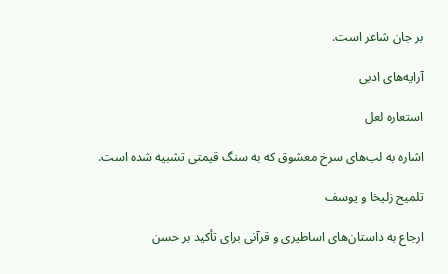بر جان شاعر است.

آرایه‌های ادبی

استعاره لعل

اشاره به لب‌های سرخ معشوق که به سنگ قیمتی تشبیه شده است.

تلمیح زلیخا و یوسف

ارجاع به داستان‌های اساطیری و قرآنی برای تأکید بر حسن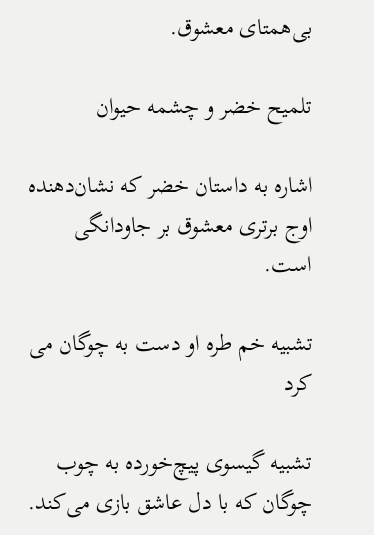بی‌همتای معشوق.

تلمیح خضر و چشمه حیوان

اشاره به داستان خضر که نشان‌دهنده اوج برتری معشوق بر جاودانگی است.

تشبیه خم طره او دست به چوگان می کرد

تشبیه گیسوی پیچ‌خورده به چوب چوگان که با دل عاشق بازی می‌کند.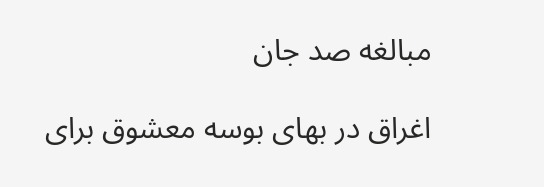مبالغه صد جان

اغراق در بهای بوسه معشوق برای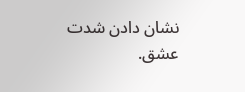نشان دادن شدت عشق.